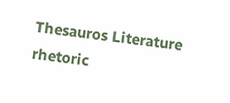Thesauros Literature rhetoric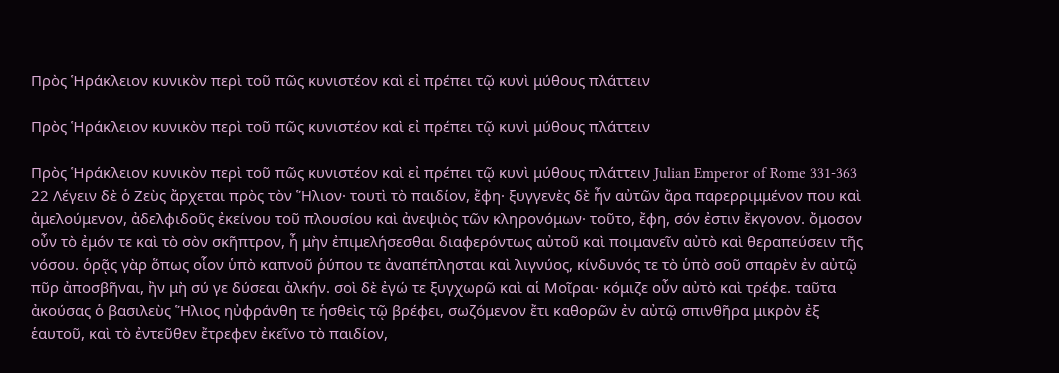Πρὸς Ἡράκλειον κυνικὸν περὶ τοῦ πῶς κυνιστέον καὶ εἰ πρέπει τῷ κυνὶ μύθους πλάττειν

Πρὸς Ἡράκλειον κυνικὸν περὶ τοῦ πῶς κυνιστέον καὶ εἰ πρέπει τῷ κυνὶ μύθους πλάττειν

Πρὸς Ἡράκλειον κυνικὸν περὶ τοῦ πῶς κυνιστέον καὶ εἰ πρέπει τῷ κυνὶ μύθους πλάττειν Julian Emperor of Rome 331-363
22 Λέγειν δὲ ὁ Ζεὺς ἄρχεται πρὸς τὸν Ἥλιον· τουτὶ τὸ παιδίον, ἔφη· ξυγγενὲς δὲ ἦν αὐτῶν ἄρα παρερριμμένον που καὶ ἀμελούμενον, ἀδελφιδοῦς ἐκείνου τοῦ πλουσίου καὶ ἀνεψιὸς τῶν κληρονόμων· τοῦτο, ἔφη, σόν ἐστιν ἔκγονον. ὄμοσον οὖν τὸ ἐμόν τε καὶ τὸ σὸν σκῆπτρον, ἦ μὴν ἐπιμελήσεσθαι διαφερόντως αὐτοῦ καὶ ποιμανεῖν αὐτὸ καὶ θεραπεύσειν τῆς νόσου. ὁρᾷς γὰρ ὅπως οἷον ὑπὸ καπνοῦ ῥύπου τε ἀναπέπλησται καὶ λιγνύος, κίνδυνός τε τὸ ὑπὸ σοῦ σπαρὲν ἐν αὐτῷ πῦρ ἀποσβῆναι, ἢν μὴ σύ γε δύσεαι ἀλκήν. σοὶ δὲ ἐγώ τε ξυγχωρῶ καὶ αἱ Μοῖραι· κόμιζε οὖν αὐτὸ καὶ τρέφε. ταῦτα ἀκούσας ὁ βασιλεὺς Ἥλιος ηὐφράνθη τε ἡσθεὶς τῷ βρέφει, σωζόμενον ἔτι καθορῶν ἐν αὐτῷ σπινθῆρα μικρὸν ἐξ ἑαυτοῦ, καὶ τὸ ἐντεῦθεν ἔτρεφεν ἐκεῖνο τὸ παιδίον,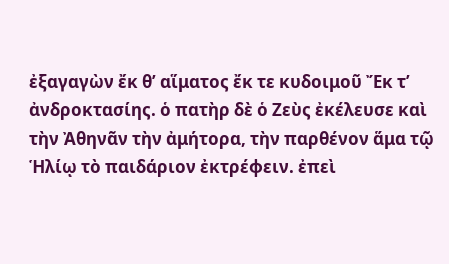ἐξαγαγὼν ἔκ θ’ αἵματος ἔκ τε κυδοιμοῦ Ἔκ τ’ ἀνδροκτασίης. ὁ πατὴρ δὲ ὁ Ζεὺς ἐκέλευσε καὶ τὴν Ἀθηνᾶν τὴν ἀμήτορα, τὴν παρθένον ἅμα τῷ Ἡλίῳ τὸ παιδάριον ἐκτρέφειν. ἐπεὶ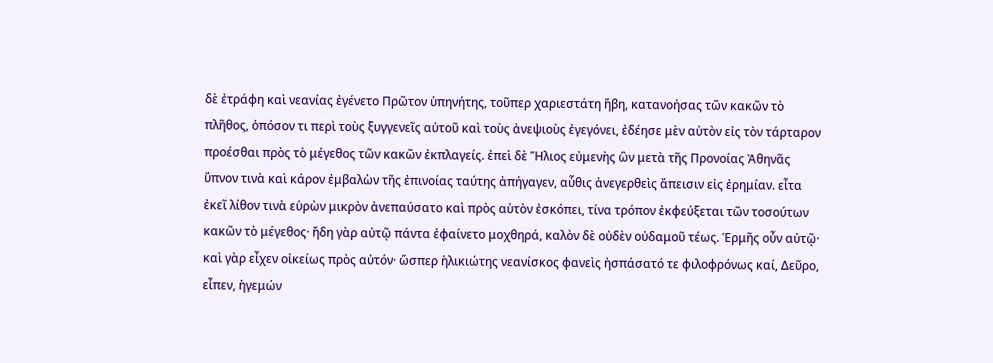δὲ ἐτράφη καὶ νεανίας ἐγένετο Πρῶτον ὑπηνήτης, τοῦπερ χαριεστάτη ἥβη, κατανοήσας τῶν κακῶν τὸ πλῆθος, ὁπόσον τι περὶ τοὺς ξυγγενεῖς αὐτοῦ καὶ τοὺς ἀνεψιοὺς ἐγεγόνει, ἐδέησε μὲν αὑτὸν εἰς τὸν τάρταρον προέσθαι πρὸς τὸ μέγεθος τῶν κακῶν ἐκπλαγείς. ἐπεὶ δὲ Ἥλιος εὐμενὴς ὢν μετὰ τῆς Προνοίας Ἀθηνᾶς ὕπνον τινὰ καὶ κάρον ἐμβαλὼν τῆς ἐπινοίας ταύτης ἀπήγαγεν, αὖθις ἀνεγερθεὶς ἄπεισιν εἰς ἐρημίαν. εἶτα ἐκεῖ λίθον τινὰ εὑρὼν μικρὸν ἀνεπαύσατο καὶ πρὸς αὑτὸν ἐσκόπει, τίνα τρόπον ἐκφεύξεται τῶν τοσούτων κακῶν τὸ μέγεθος· ἤδη γὰρ αὐτῷ πάντα ἐφαίνετο μοχθηρά, καλὸν δὲ οὐδὲν οὐδαμοῦ τέως. Ἑρμῆς οὖν αὐτῷ· καὶ γὰρ εἶχεν οἰκείως πρὸς αὐτόν· ὥσπερ ἡλικιώτης νεανίσκος φανεὶς ἠσπάσατό τε φιλοφρόνως καί, Δεῦρο, εἶπεν, ἡγεμών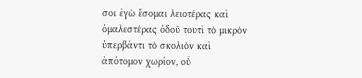σοι ἐγὼ ἔσομαι λειοτέρας καὶ ὁμαλεστέρας ὁδοῦ τουτὶ τὸ μικρὸν ὑπερβάντι τὸ σκολιὸν καὶ ἀπότομον χωρίον, οὗ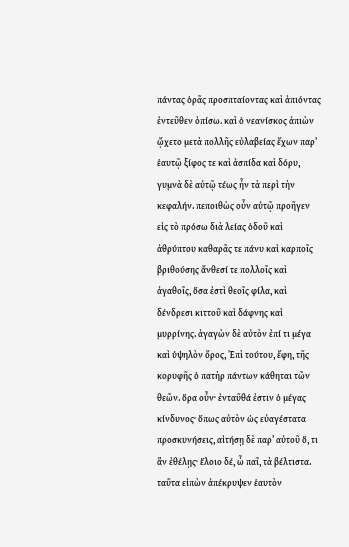πάντας ὁρᾶς προσπταίοντας καὶ ἀπιόντας ἐντεῦθεν ὀπίσω. καὶ ὁ νεανίσκος ἀπιὼν ᾤχετο μετὰ πολλῆς εὐλαβείας ἔχων παρ’ ἑαυτῷ ξίφος τε καὶ ἀσπίδα καὶ δόρυ, γυμνὰ δὲ αὐτῷ τέως ἦν τὰ περὶ τὴν κεφαλήν. πεποιθὼς οὖν αὐτῷ προῆγεν εἰς τὸ πρόσω διὰ λείας ὁδοῦ καὶ ἀθρύπτου καθαρᾶς τε πάνυ καὶ καρποῖς βριθούσης ἄνθεσί τε πολλοῖς καὶ ἀγαθοῖς, ὅσα ἐστὶ θεοῖς φίλα, καὶ δένδρεσι κιττοῦ καὶ δάφνης καὶ μυρρίνης. ἀγαγὼν δὲ αὐτὸν ἐπί τι μέγα καὶ ὑψηλὸν ὄρος, Ἐπὶ τούτου, ἔφη, τῆς κορυφῆς ὁ πατὴρ πάντων κάθηται τῶν θεῶν. ὅρα οὖν· ἐνταῦθά ἐστιν ὁ μέγας κίνδυνος· ὅπως αὐτὸν ὡς εὐαγέστατα προσκυνήσεις, αἰτήσῃ δὲ παρ’ αὐτοῦ ὅ, τι ἂν ἐθέλῃς· ἕλοιο δέ, ὦ παῖ, τὰ βέλτιστα. ταῦτα εἰπὼν ἀπέκρυψεν ἑαυτὸν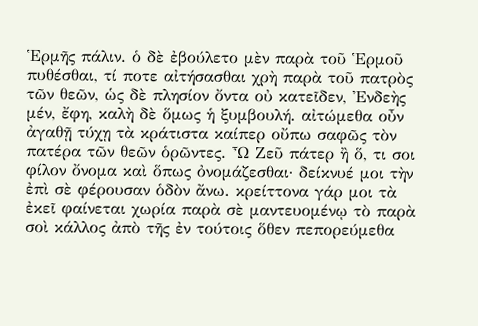Ἑρμῆς πάλιν. ὁ δὲ ἐβούλετο μὲν παρὰ τοῦ Ἑρμοῦ πυθέσθαι, τί ποτε αἰτήσασθαι χρὴ παρὰ τοῦ πατρὸς τῶν θεῶν, ὡς δὲ πλησίον ὄντα οὐ κατεῖδεν, Ἐνδεὴς μέν, ἔφη, καλὴ δὲ ὅμως ἡ ξυμβουλή. αἰτώμεθα οὖν ἀγαθῇ τύχῃ τὰ κράτιστα καίπερ οὔπω σαφῶς τὸν πατέρα τῶν θεῶν ὁρῶντες. Ὦ Ζεῦ πάτερ ἢ ὅ, τι σοι φίλον ὄνομα καὶ ὅπως ὀνομάζεσθαι· δείκνυέ μοι τὴν ἐπὶ σὲ φέρουσαν ὁδὸν ἄνω. κρείττονα γάρ μοι τὰ ἐκεῖ φαίνεται χωρία παρὰ σὲ μαντευομένῳ τὸ παρὰ σοὶ κάλλος ἀπὸ τῆς ἐν τούτοις ὅθεν πεπορεύμεθα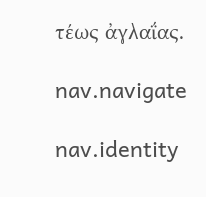τέως ἀγλαΐας.

nav.navigate

nav.identity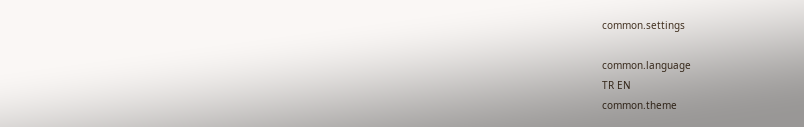common.settings

common.language
TR EN
common.theme